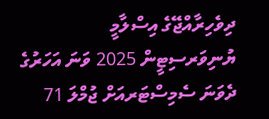ދިވެހިރާއްޖޭގެ އިސްލާމީ ޔުނިވަރސިޓީން 2025 ވަނަ އަހަރުގެ ދެވަނަ ސެމިސްޓަރއަށް ޖުމްލަ 71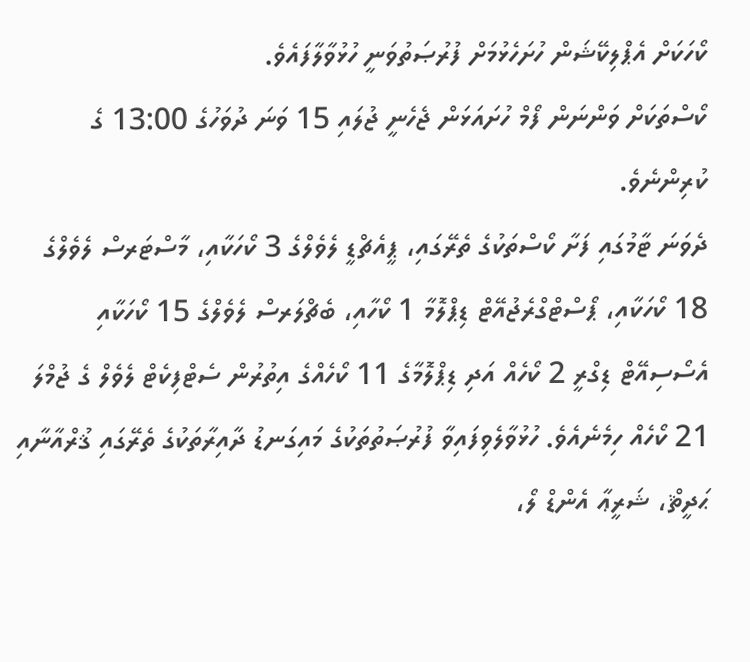ކޯހަކަށް އެޕްލިކޭޝަން ހުށަހެޅުމަށް ފުރުޞަތުވަނީ ހުޅުވާލާފައެވެ.
ކޯސްތަކަށް ވަންނަން ފޯމް ހުށައަޅަން ޖެހެނީ ޖުލައި 15 ވަނަ ދުވަހުގެ 13:00 ގެ ކުރިންނެވެ.
ދެވަނަ ޓާމުގައި ފަށާ ކޯސްތަކުގެ ތެރޭގައި، ޕީއެޗްޑީ ލެވެލްގެ 3 ކޯހަކާއި، މާސްޓަރސް ލެވެލްގެ 18 ކޯހަކާއި، ޕޯސްޓްގްރެޖުއޭޓް ޑިޕްލޮމާ 1 ކޯހާއި، ބެޗްލަރސް ލެވެލްގެ 15 ކޯހަކާއި އެސޯސިއޭޓް ޑިގްރީ 2 ކޯހެއް އަދި ޑިޕްލޮމާގެ 11 ކޯހެއްގެ އިތުރުން ސެޓްފިކެޓް ލެވެލް ގެ ޖުމްލަ 21 ކޯހެއް ހިމެނެއެވެ. ހުޅުވާލެވިފައިވާ ފުރުޞަތުތަކުގެ މައިގަނޑު ދާއިރާތަކުގެ ތެރޭގައި ޤުރްއާނާއި ޙަދީޘް، ޝަރީޢާ އެންޑް ލޯ،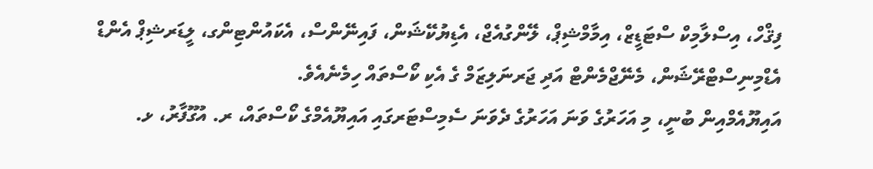ފިޤްހް، އިސްލާމިކް ސްޓަޑީޒް، އިމާމްޝިޕް، ލޭންގުއެޖް، އެޑިޔުކޭޝަން، ފައިނޭންސް، އެކައުންޓިންގ، ލީޑަރޝިޕް އެންޑް އެޑްމިނިސްޓްރޭޝަން، މެނޭޖްމެންޓް އަދި ޖަރނަލިޒަމް ގެ އެކި ކޯސްތައް ހިމެނެއެވެ.
އައިޔޫއެމްއިން ބުނީ، މި އަހަރުގެ ވަނަ އަހަރުގެ ދެވަނަ ސެމިސްޓަރގައި އައިޔޫއެމްގެ ކޯސްތައް، ރ. އުގޫފާރު، ޅ.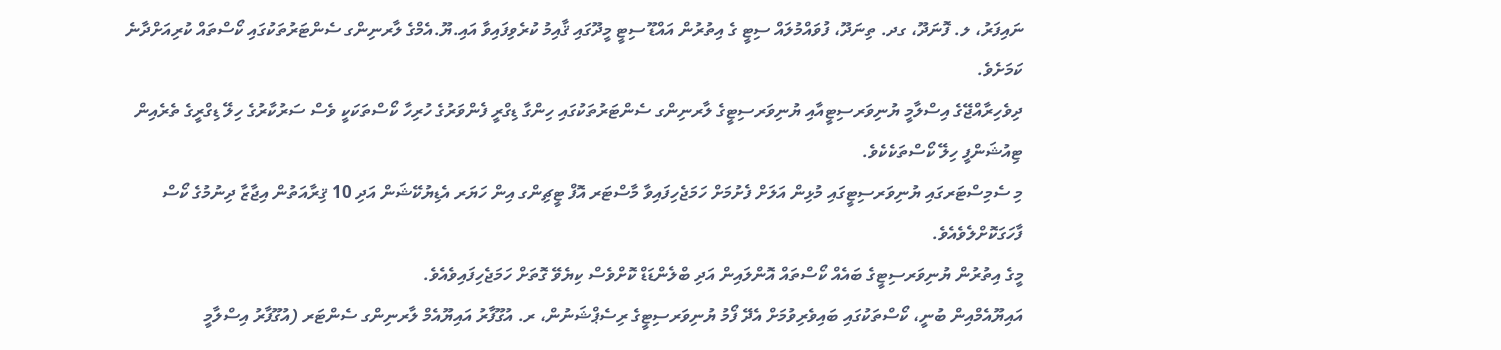ނައިފަރު، ލ. ފޮނަދޫ، ގދ. ތިނަދޫ، ފުވައްމުލައް ސިޓީ ގެ އިތުރުން އައްޑޫ ސިޓީ މީދޫގައި ޤާއިމު ކުރެވިފައިވާ އައި.ޔޫ.އެމްގެ ލާރނިންގ ސެންޓަރުތަކުގައި ކޯސްތައް ކުރިއަށްދާނެ ކަމަށެވެ.
ދިވެހިރާއްޖޭގެ އިސްލާމީ ޔުނިވަރސިޓީއާއި ޔުނިވަރސިޓީގެ ލާރނިންގ ސެންޓަރުތަކުގައި ހިންގާ ޑިގްރީ ފެންވަރުގެ ހުރިހާ ކޯސްތަކަކީ ވެސް ސަރުކާރުގެ ހިލޭ ޑިގްރީގެ ތެރެއިން ޓިއުޝަންފީ ހިލޭ ކޯސްތަކެކެވެ.
މި ސެމިސްޓަރގައި ޔުނިވަރސިޓީގައި މުޅިން އަލަށް ފެށުމަށް ހަމަޖެހިފައިވާ މާސްޓަރ އޮފް ޓީޗިންގ އިން ހަޔަރ އެޑިޔުކޭޝަން އަދި 10 ޤިރާއަތުން އިޖާޒާ ދިނުމުގެ ކޯސް ފާހަގަކޮށްލެވެއެވެ.
މީގެ އިތުރުން ޔުނިވަރސިޓީގެ ބައެއް ކޯސްތައް އޮންލައިން އަދި ބްލެންޑަޑް ކޮށްވެސް ކިޔެވޭ ގޮތަށް ހަމަޖެހިފައިވެއެވެ.
އައިޔޫއެމްއިން ބުނީ، ކޯސްތަކުގައި ބައިވެރިވުމަށް އެދޭ ފޯމު ޔުނިވަރސިޓީގެ ރިސެޕްޝަނުން، ރ. އުގޫފާރު އައިޔޫއެމް ލާރނިންގ ސެންޓަރ (އުގޫފާރު އިސްލާމީ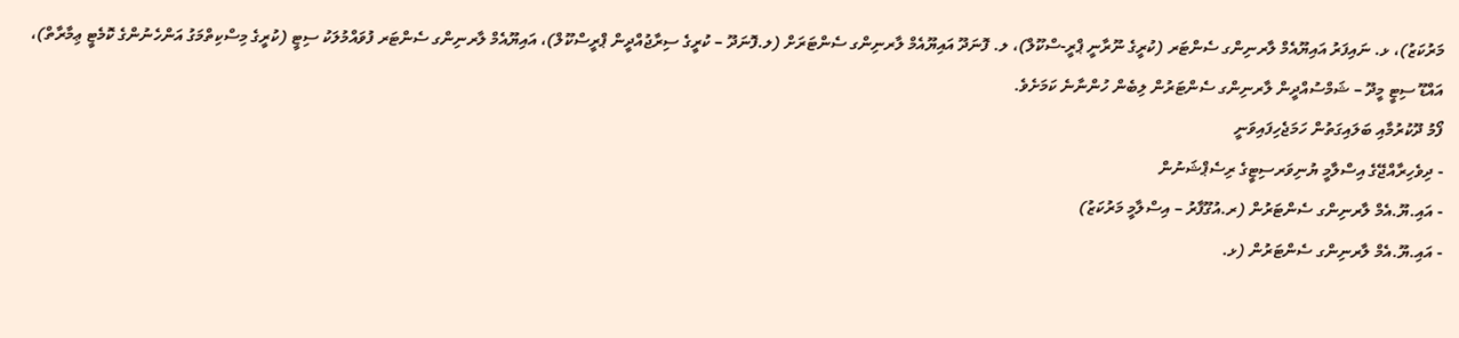މަރުކަޒު)، ޅ. ނައިފަރު އައިޔޫއެމް ލާރނިންގ ސެންޓަރ (ކުރީގެ ނޫރާނީ ޕްރީ-ސްކޫލް)، ލ. ފޮނަދޫ އައިޔޫއެމް ލާރނިންގ ސެންޓަރަށް (ލ.ފޮނަދޫ – ކުރީގެ ސިރާޖުއްދީން ޕްރީސްކޫލް)، އައިޔޫއެމް ލާރނިންގ ސެންޓަރ ފުވައްމުލަކު ސިޓީ (ކުރީގެ މިސްކިތްމަގު އަންހެނުންގެ ކޮމެޓީ ޢިމާރާތް)، އައްޑޫ ސިޓީ މީދޫ – ޝަމްސުއްދީން ލާރނިންގ ސެންޓަރުން ލިބެން ހުންނާނެ ކަމަށެވެ.
ފޯމު ދޫކުރުމާއި ބަލައިގަތުން ހަމަޖެހިފައިވަނީ
- ދިވެހިރާއްޖޭގެ އިސްލާމީ ޔުނިވަރސިޓީގެ ރިސެޕްޝަނުން
- އައި.ޔޫ.އެމް ލާރނިންގ ސެންޓަރުން (ރ.އުގޫފާރު – އިސްލާމީ މަރުކަޒު)
- އައި.ޔޫ.އެމް ލާރނިންގ ސެންޓަރުން (ޅ.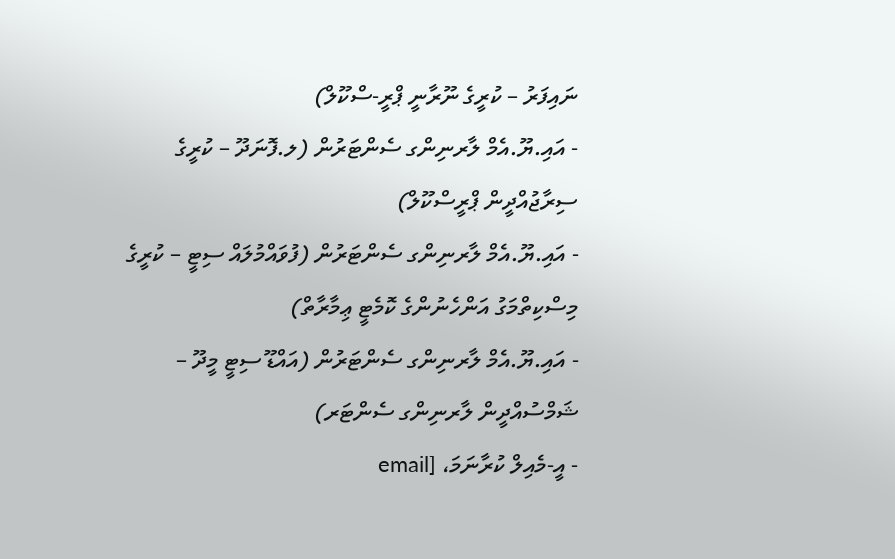ނައިފަރު – ކުރީގެ ނޫރާނީ ޕްރީ-ސްކޫލް)
- އައި.ޔޫ.އެމް ލާރނިންގ ސެންޓަރުން (ލ.ފޮނަދޫ – ކުރީގެ ސިރާޖުއްދީން ޕްރީސްކޫލް)
- އައި.ޔޫ.އެމް ލާރނިންގ ސެންޓަރުން (ފުވައްމުލައް ސިޓީ – ކުރީގެ މިސްކިތްމަގު އަންހެނުންގެ ކޮމެޓީ ޢިމާރާތް)
- އައި.ޔޫ.އެމް ލާރނިންގ ސެންޓަރުން (އައްޑޫ ސިޓީ މީދޫ – ޝަމްސުއްދީން ލާރނިންގ ސެންޓަރ)
- އީ-މެއިލް ކުރާނަމަ، [email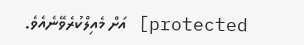protected] އަށް މެއިލްކުރެވޭނެއެވެ.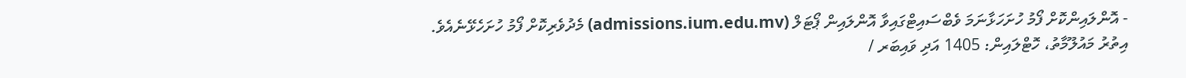- އޮންލައިންކޮށް ފޯމު ހުށަހަޅާނަމަ ވެބްސައިޓްގައިވާ އޮންލައިން ޕޯޓަލް (admissions.ium.edu.mv) މެދުވެރިކޮށް ފޯމު ހުށަހެޅޭނެއެވެ.
އިތުރު މައުލޫމާތު، ހޮޓްލައިން: 1405 އަދި ވައިބަރ /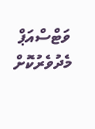ވަޓްސްއަޕް މެދުވެރުކޮށް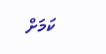ކަމަށް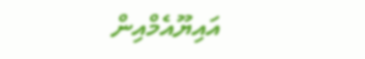އައިޔޫއެމްއިން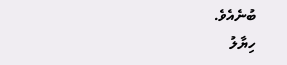ބުނެއެވެ.
ހިޔާލު